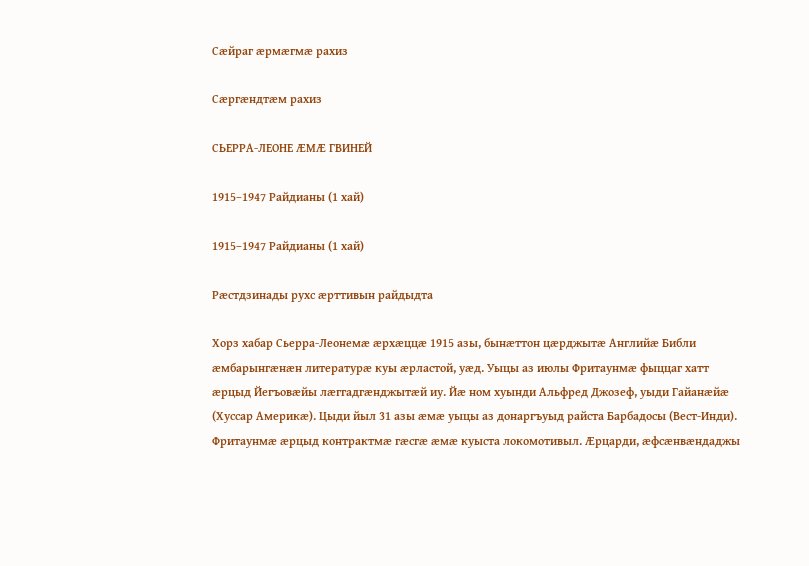Сӕйраг ӕрмӕгмӕ рахиз

Сӕргӕндтӕм рахиз

СЬЕРРА-ЛЕОНЕ ӔМӔ ГВИНЕЙ

1915–1947 Райдианы (1 хай)

1915–1947 Райдианы (1 хай)

Рӕстдзинады рухс ӕрттивын райдыдта

Хорз хабар Сьерра-Леонемӕ ӕрхӕццӕ 1915 азы, бынӕттон цӕрджытӕ Английӕ Библи ӕмбарынгӕнӕн литературӕ куы ӕрластой, уӕд. Уыцы аз июлы Фритаунмӕ фыццаг хатт ӕрцыд Йегъовӕйы лӕггадгӕнджытӕй иу. Йӕ ном хуынди Альфред Джозеф, уыди Гайанӕйӕ (Хуссар Америкӕ). Цыди йыл 31 азы ӕмӕ уыцы аз донаргъуыд райста Барбадосы (Вест-Инди). Фритаунмӕ ӕрцыд контрактмӕ гӕсгӕ ӕмӕ куыста локомотивыл. Ӕрцарди, ӕфсӕнвӕндаджы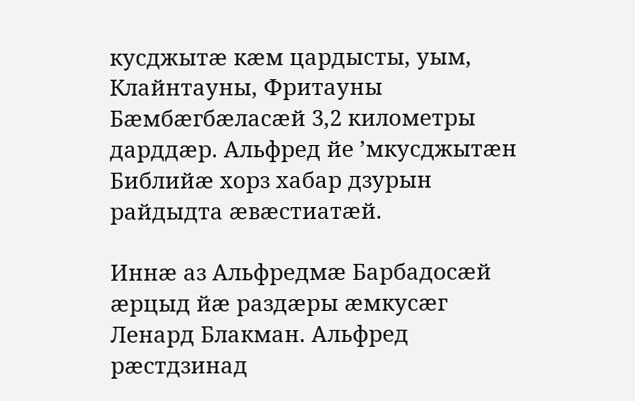кусджытӕ кӕм цардысты, уым, Клайнтауны, Фритауны Бӕмбӕгбӕласӕй 3,2 километры дарддӕр. Альфред йе ’мкусджытӕн Библийӕ хорз хабар дзурын райдыдта ӕвӕстиатӕй.

Иннӕ аз Альфредмӕ Барбадосӕй ӕрцыд йӕ раздӕры ӕмкусӕг Ленард Блакман. Альфред рӕстдзинад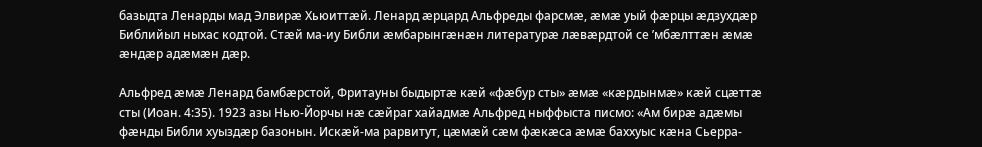базыдта Ленарды мад Элвирӕ Хьюиттӕй. Ленард ӕрцард Альфреды фарсмӕ, ӕмӕ уый фӕрцы ӕдзухдӕр Библийыл ныхас кодтой. Стӕй ма-иу Библи ӕмбарынгӕнӕн литературӕ лӕвӕрдтой се ’мбӕлттӕн ӕмӕ ӕндӕр адӕмӕн дӕр.

Альфред ӕмӕ Ленард бамбӕрстой, Фритауны быдыртӕ кӕй «фӕбур сты» ӕмӕ «кӕрдынмӕ» кӕй сцӕттӕ сты (Иоан. 4:35). 1923 азы Нью-Йорчы нӕ сӕйраг хайадмӕ Альфред ныффыста писмо: «Ам бирӕ адӕмы фӕнды Библи хуыздӕр базонын. Искӕй-ма рарвитут, цӕмӕй сӕм фӕкӕса ӕмӕ баххуыс кӕна Сьерра-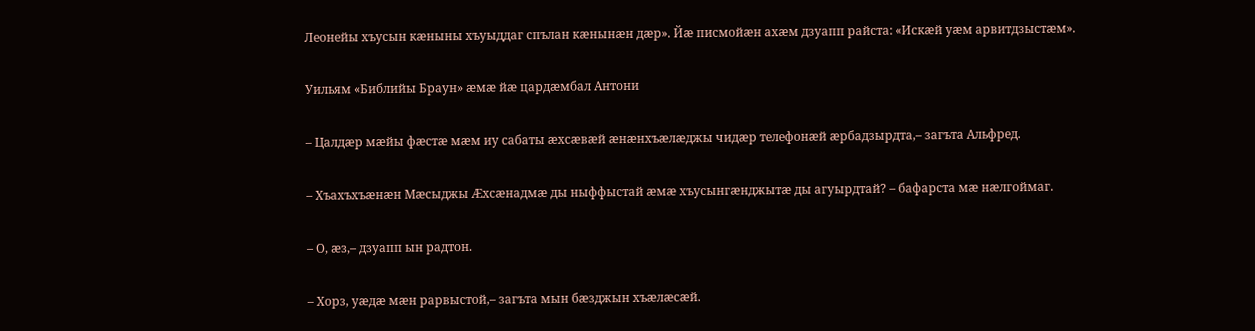Леонейы хъусын кӕныны хъуыддаг спълан кӕнынӕн дӕр». Йӕ писмойӕн ахӕм дзуапп райста: «Искӕй уӕм арвитдзыстӕм».

Уильям «Библийы Браун» ӕмӕ йӕ цардӕмбал Антони

– Цалдӕр мӕйы фӕстӕ мӕм иу сабаты ӕхсӕвӕй ӕнӕнхъӕлӕджы чидӕр телефонӕй ӕрбадзырдта,– загъта Альфред.

– Хъахъхъӕнӕн Мӕсыджы Ӕхсӕнадмӕ ды ныффыстай ӕмӕ хъусынгӕнджытӕ ды агуырдтай? – бафарста мӕ нӕлгоймаг.

– О, ӕз,– дзуапп ын радтон.

– Хорз, уӕдӕ мӕн рарвыстой,– загъта мын бӕзджын хъӕлӕсӕй.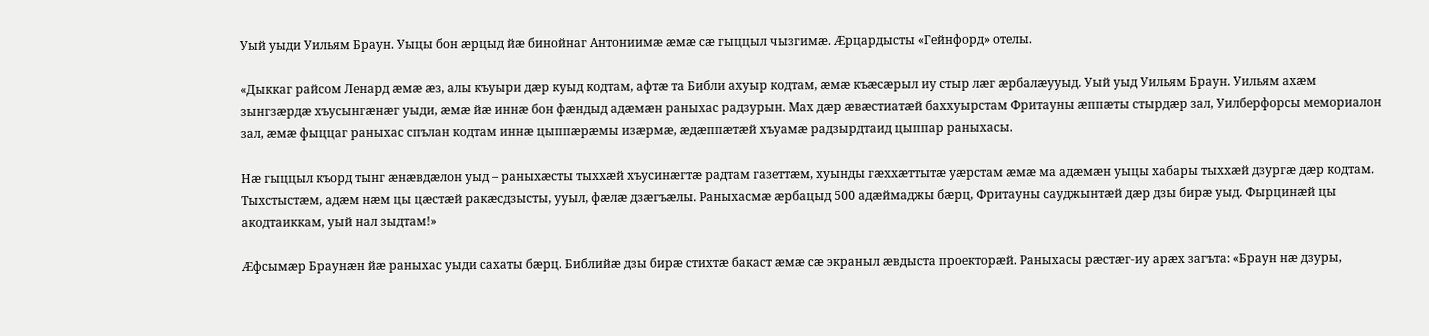Уый уыди Уильям Браун. Уыцы бон ӕрцыд йӕ бинойнаг Антониимӕ ӕмӕ сӕ гыццыл чызгимӕ. Ӕрцардысты «Гейнфорд» отелы.

«Дыккаг райсом Ленард ӕмӕ ӕз, алы къуыри дӕр куыд кодтам, афтӕ та Библи ахуыр кодтам, ӕмӕ къӕсӕрыл иу стыр лӕг ӕрбалӕууыд. Уый уыд Уильям Браун. Уильям ахӕм зынгзӕрдӕ хъусынгӕнӕг уыди, ӕмӕ йӕ иннӕ бон фӕндыд адӕмӕн раныхас радзурын. Мах дӕр ӕвӕстиатӕй баххуырстам Фритауны ӕппӕты стырдӕр зал, Уилберфорсы мемориалон зал, ӕмӕ фыццаг раныхас спълан кодтам иннӕ цыппӕрӕмы изӕрмӕ, ӕдӕппӕтӕй хъуамӕ радзырдтаид цыппар раныхасы.

Нӕ гыццыл къорд тынг ӕнӕвдӕлон уыд – раныхӕсты тыххӕй хъусинӕгтӕ радтам газеттӕм, хуынды гӕххӕттытӕ уӕрстам ӕмӕ ма адӕмӕн уыцы хабары тыххӕй дзургӕ дӕр кодтам. Тыхстыстӕм, адӕм нӕм цы цӕстӕй ракӕсдзысты, ууыл, фӕлӕ дзӕгъӕлы. Раныхасмӕ ӕрбацыд 500 адӕймаджы бӕрц, Фритауны сауджынтӕй дӕр дзы бирӕ уыд. Фырцинӕй цы акодтаиккам, уый нал зыдтам!»

Ӕфсымӕр Браунӕн йӕ раныхас уыди сахаты бӕрц. Библийӕ дзы бирӕ стихтӕ бакаст ӕмӕ сӕ экраныл ӕвдыста проекторӕй. Раныхасы рӕстӕг-иу арӕх загъта: «Браун нӕ дзуры,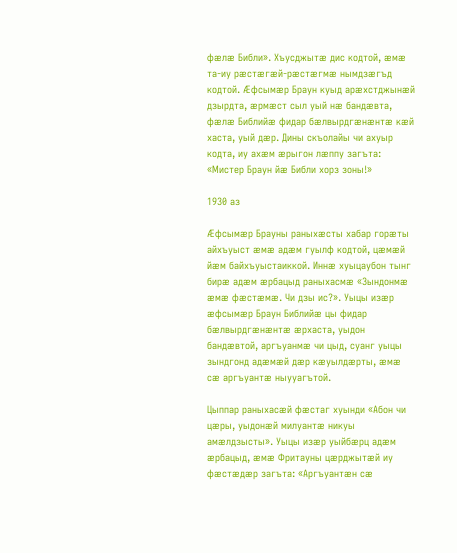фӕлӕ Библи». Хъусджытӕ дис кодтой, ӕмӕ та-иу рӕстӕгӕй-рӕстӕгмӕ нымдзӕгъд кодтой. Ӕфсымӕр Браун куыд арӕхстджынӕй дзырдта, ӕрмӕст сыл уый нӕ бандӕвта, фӕлӕ Библийӕ фидар бӕлвырдгӕнӕнтӕ кӕй хаста, уый дӕр. Дины скъолайы чи ахуыр кодта, иу ахӕм ӕрыгон лӕппу загъта: «Мистер Браун йӕ Библи хорз зоны!»

1930 аз

Ӕфсымӕр Брауны раныхӕсты хабар горӕты айхъуыст ӕмӕ адӕм гуылф кодтой, цӕмӕй йӕм байхъуыстаиккой. Иннӕ хуыцаубон тынг бирӕ адӕм ӕрбацыд раныхасмӕ «Зындонмӕ ӕмӕ фӕстӕмӕ. Чи дзы ис?». Уыцы изӕр ӕфсымӕр Браун Библийӕ цы фидар бӕлвырдгӕнӕнтӕ ӕрхаста, уыдон бандӕвтой, аргъуанмӕ чи цыд, суанг уыцы зындгонд адӕмӕй дӕр кӕуылдӕрты, ӕмӕ сӕ аргъуантӕ ныууагътой.

Цыппар раныхасӕй фӕстаг хуынди «Абон чи цӕры, уыдонӕй милуантӕ никуы амӕлдзысты». Уыцы изӕр уыйбӕрц адӕм ӕрбацыд, ӕмӕ Фритауны цӕрджытӕй иу фӕстӕдӕр загъта: «Аргъуантӕн сӕ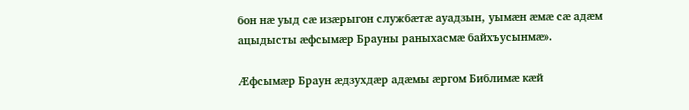бон нӕ уыд сӕ изӕрыгон службӕтӕ ауадзын, уымӕн ӕмӕ сӕ адӕм ацыдысты ӕфсымӕр Брауны раныхасмӕ байхъусынмӕ».

Ӕфсымӕр Браун ӕдзухдӕр адӕмы ӕргом Библимӕ кӕй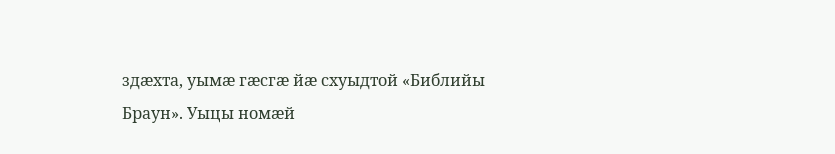здӕхта, уымӕ гӕсгӕ йӕ схуыдтой «Библийы Браун». Уыцы номӕй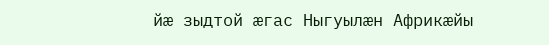йӕ зыдтой ӕгас Ныгуылӕн Африкӕйы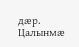дӕр. Цалынмӕ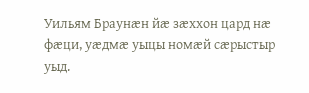Уильям Браунӕн йӕ зӕххон цард нӕ фӕци, уӕдмӕ уыцы номӕй сӕрыстыр уыд.